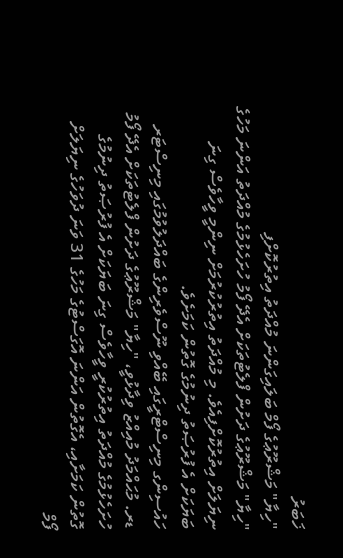ޚަބަރު
"ހިޔާ" މަޝްރޫޢުގެ ފޯމް ބަލައިގަންނަ މުއްދަތު އިތުރުކޮށްފި
"ހިޔާ" މަޝްރޫޢުގެ ދަށުން ފްލެޓުތަކަށް އެދޭ ފޯމު ހުށަހެޅުމުގެ މުއްދަތު އަންނަ މަހުގެ ނިޔަލަށް އިތުރުކޮށްފިއެވެ. މި މުއްދަތު އިތުރުކުރުމަށް ނިންމީ ވީހާވެސް ގިނަ ބަޔަކަށް އެ ފުރުޞަތު ދިނުމުގެ ގޮތުން ކަމަށެވެ.
ހައުސިންގ މިނިސްޓްރީގައި ބޭއްވި ނޫސްވެރިންގެ ބައްދަލުވުމުގައި މިނިސްޓަރ ޑރ. މުޙައްމަދު މުއިއްޒު ވިދާޅުވީ، "ހިޔާ" މަޝްރޫޢުގެ ދަށުން ފްލެޓުތަކަށް އެދޭ ފޯމު ހުށަހެޅުމުގެ މުއްދަތު އިތުރުކުރީ ވީހާވެސް ގިނަ ބަޔަކަށް އެ ފުރުޞަތު ދިނުމުގެ ގޮތުން ކަމަށާއި، އެގޮތުން އަންނަ އޮގަސްޓުގެ މަހުގެ 31 ވަނަ ދުވަހުގެ ނިޔަލަށް ފޯމް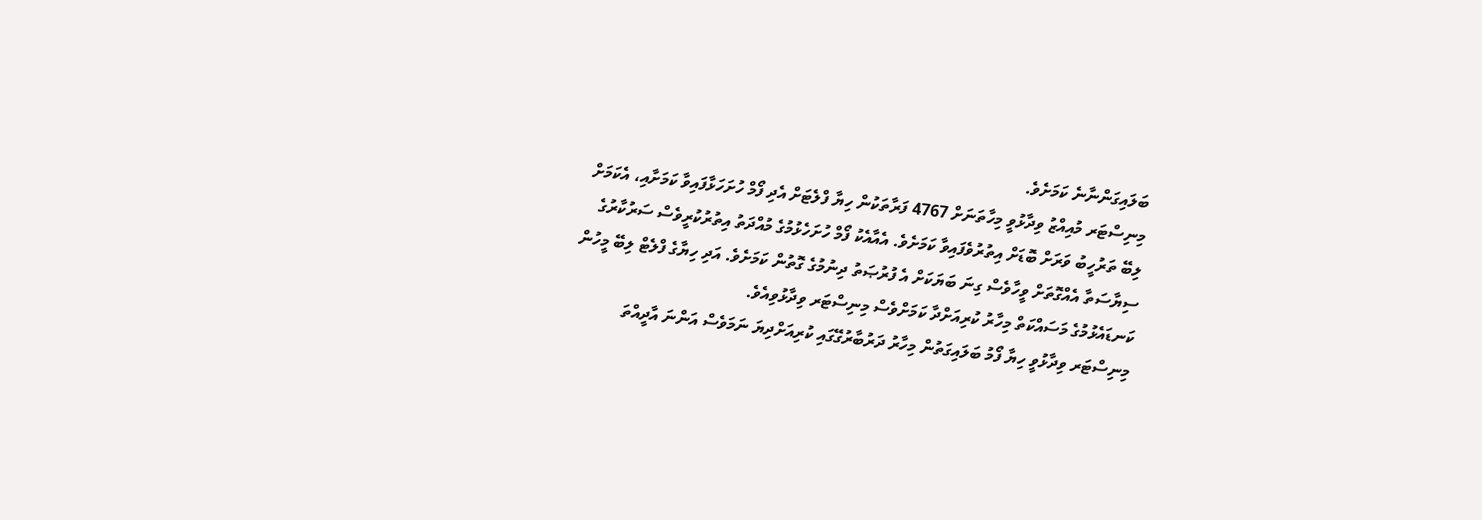ބަލައިގަންނާނެ ކަމަށެވެ.
މިނިސްޓަރ މުއިއްޒު ވިދާޅުވީ މިހާތަނަށް 4767 ފަރާތަކުން ހިޔާ ފްލެޓަށް އެދި ފޯމް ހުށަހަޅާފައިވާ ކަމަށާއި، އެކަމަށް ލިބޭ ތަރުހީބު ވަރަށް ބޮޑަށް އިތުރުވެފައިވާ ކަމަށެވެ. އެއާއެކު ފޯމް ހުށަހެޅުމުގެ މުއްދަތު އިތުރުކުރީވެސް ސަރުކާރުގެ ސިޔާސަތާ އެއްގޮތަށް ވީހާވެސް ގިނަ ބަޔަކަށް އެ ފުރުޞަތު ދިނުމުގެ ގޮތުން ކަމަށެވެ. އަދި ހިޔާގެ ފްލެޓް ލިބޭ މީހުން ކަނޑައެޅުމުގެ މަސައްކަތް މިހާރު ކުރިއަށްދާ ކަމަށްވެސް މިނިސްޓަރ ވިދާޅުވިއެވެ.
މިނިސްޓަރ ވިދާޅުވީ ހިޔާ ފޯމު ބަލައިގަތުން މިހާރު ދަރުބާރުގޭގައި ކުރިއަށްދިޔަ ނަމަވެސް އަންނަ އާދީއްތަ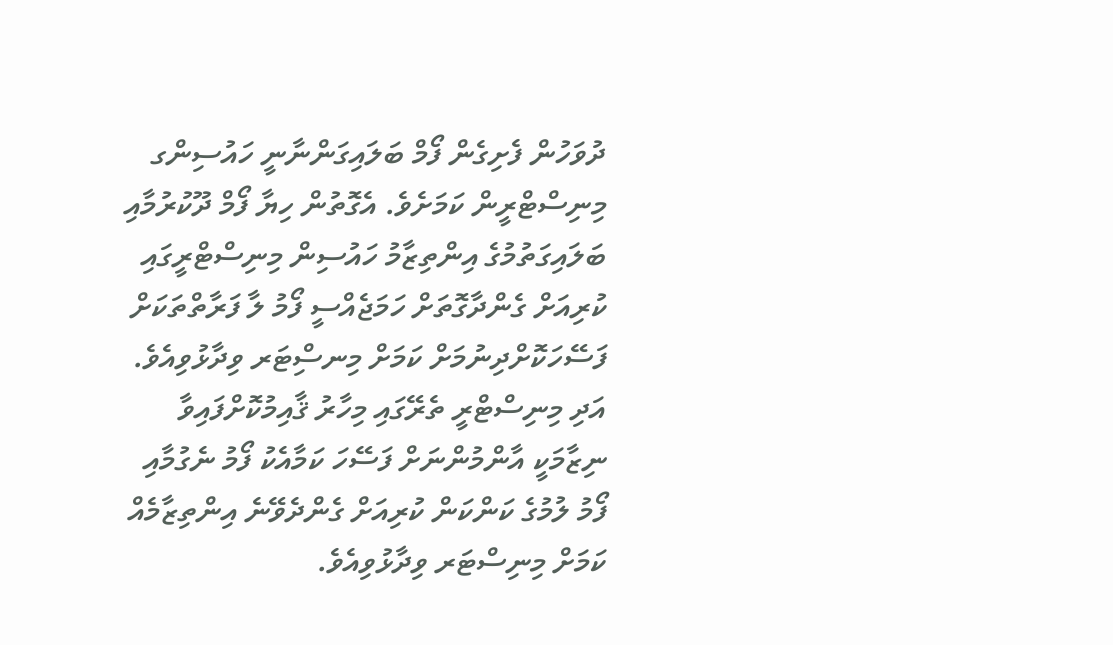ދުވަހުން ފެށިގެން ފޯމް ބަލައިގަންނާނީ ހައުސިންގ މިނިސްޓްރީން ކަމަށެވެ. އެގޮތުން ހިޔާ ފޯމް ދޫކުރުމާއި ބަލައިގަތުމުގެ އިންތިޒާމު ހައުސިން މިނިސްޓްރީގައި ކުރިއަށް ގެންދާގޮތަށް ހަމަޖެއްސީ ފޯމު ލާ ފަރާތްތަކަށް ފަސޭހަކޮށްދިނުމަށް ކަމަށް މިނސިްޓަރ ވިދާޅުވިއެވެ. އަދި މިނިސްޓްރީ ތެރޭގައި މިހާރު ޤާއިމުކޮށްފައިވާ ނިޒާމަކީ އާންމުންނަށް ފަސޭހަ ކަމާއެކު ފޯމު ނެގުމާއި ފޯމު ލުމުގެ ކަންކަން ކުރިއަށް ގެންދެވޭނެ އިންތިޒާމެއް ކަމަށް މިނިސްޓަރ ވިދާޅުވިއެވެ.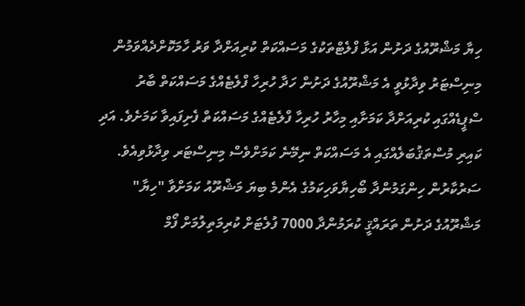ހިޔާ މަޝްރޫއުގެ ދަށުން އަޅާ ފްލެޓްތަކުގެ މަސައްކަތް ކުރިއަށްދާ ވަރު ހާމަކޮށްދެއްވަމުން މިނިސްޓަރު ވިދާޅުވީ އެ މަޝްރޫއުގެ ދަށުން ހަދާ ހުރިހާ ފްލެޓެއްގެ މަސައްކަތް ބާރު ސްޕީޑެއްގައި ކުރިއަށްދާ ކަމަށާއި މިހާރު ހުރިހާ ފްލެޓެއްގެ މަސައްކަތް ފެށިފައިވާ ކަމަށެވެ. އަދި ކައިރި މުސްތަޤުބަލެއްގައި އެ މަސައްކަތް ނިމޭނެ ކަމަށްވެސް މިނިސްޓަރ ވިދާޅުވިއެވެ.
ސަރުކާރުން ހިންގަމުންދާ ބޯހިޔާވަހިކަމުގެ އެންމެ ބިޔަ މަޝްރޫއު ކަމަށްވާ "ހިޔާ" މަޝްރޫއުގެ ދަށުން ތަރައްޤީ ކުރަމުންދާ 7000 ފުލެޓަށް ކުރިމަތިލުމަށް ފޯމް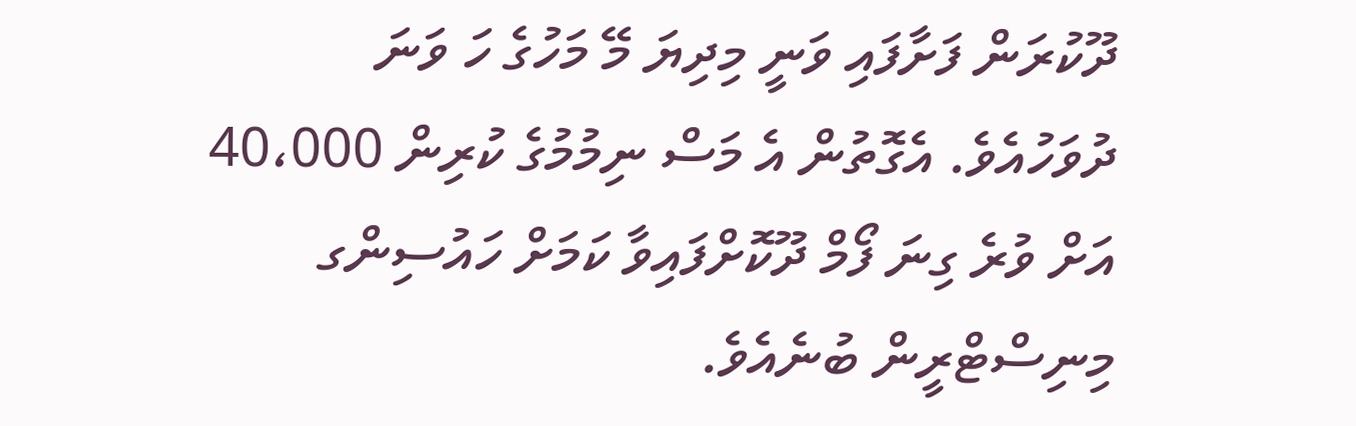ދޫކުރަން ފަށާފައި ވަނީ މިދިޔަ މޭ މަހުގެ ހަ ވަނަ ދުވަހުއެވެ. އެގޮތުން އެ މަސް ނިމުމުގެ ކުރިން 40،000 އަށް ވުރެ ގިނަ ފޯމް ދޫކޮށްފައިވާ ކަމަށް ހައުސިންގ މިނިސްޓްރީން ބުނެއެވެ.